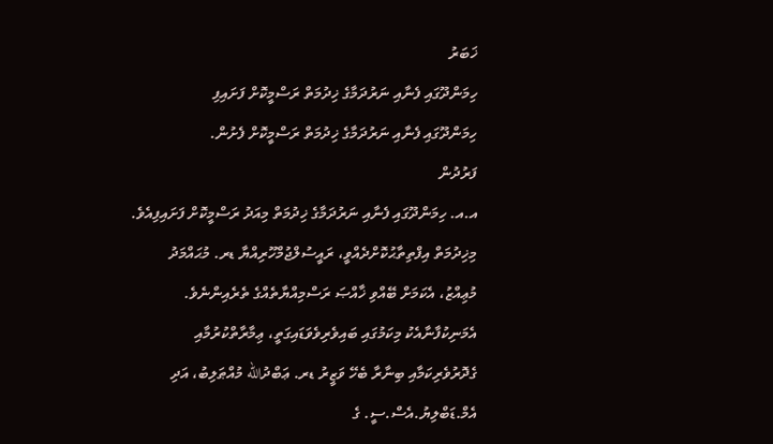ޚަބަރު
ހިމަންދޫގައި ފެނާއި ނަރުދަމާގެ ޚިދުމަތް ރަސްމީކޮށް ފަށައިފި
ހިމަންދޫގައި ފެނާއި ނަރުދަމާގެ ޚިދުމަތް ރަސްމީކޮށް ފެށުން.
ފަރުދުން
އ.އ. ހިމަންދޫގައި ފެނާއި ނަރުދަމާގެ ޚިދުމަތް މިއަދު ރަސްމީކޮށް ފަށައިފިއެވެ. މިޚިދުމަތް އިފްތިތާޙުކޮށްދެއްވީ، ރައީސުލްޖުމްހޫރިއްޔާ ޑރ. މުޙައްމަދު މުޢިއްޒު، އެކަމަށް ބޭއްވި ޚާއްޞަ ރަސްމިއްޔާތެއްގެ ތެރެއިންނެވެ. އެމަނިކުފާނާއެކު މިކަމުގައި ބައިވެރިވެވަޑައިގަތީ، ޢިމާރާތްކުރުމާއި ގެދޮރުވެރިކަމާއި ބިނާރާ ބެހޭ ވަޒީރު ޑރ. ޢަބްދުالله މުއްޠަލިބު، އަދި އެމް.ޑަބްލިޔު.އެސް.ސީ. ގެ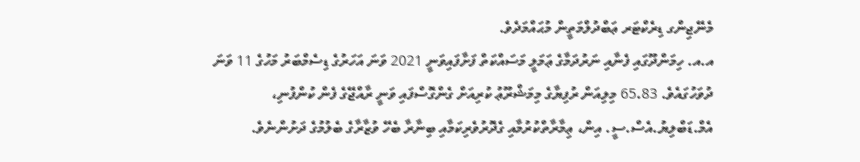މެނޭޖިންގ ޑިރެކްޓަރ ޢަބްދުލްމަތީން މުޙައްމަދެވެ.
އ.އ. ހިމަންދޫގައި ފެނާއި ނަރުދަމާގެ ޢަމަލީ މަސައްކަތް ފަށާފައިވަނީ 2021 ވަނަ އަހަރުގެ ޑިސެމްބަރު މަހުގެ 11 ވަނަ ދުވަހުގައެވެ. 65.83 މިލިއަން ރުފިޔާގެ މިމަޝްރޫޢު ކުރިއަށް ގެންގޮސްފައި ވަނީ ރާއްޖޭގެ ފެން ކުންފުނި، އެމް.ޑަބްލިޔު.އެސް.ސީ. އިން، ޢިމާރާތްކުރުމާއި ގެދޮރުވެރިކަމާއި ބިނާރާ ބެހޭ ވުޒާރާގެ ބެލުމުގެ ދަށުންނެވެ.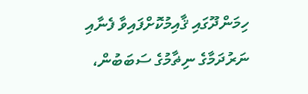ހިމަންދޫގައި ޤާއިމުކޮށްފައިވާ ފެނާއި ނަރުދަމާގެ ނިޡާމުގެ ސަބަބުން،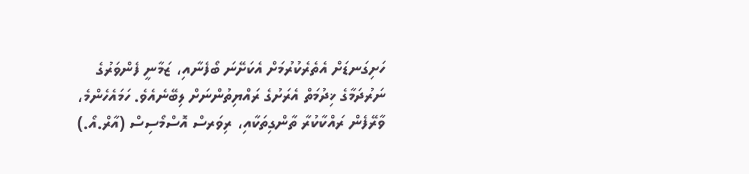ހަށިގަނޑަށް އެތެރެކުރުމަށް އެކަށޭނަ ބޯފެނާއި، ޒަމާނީ ފެންވަރުގެ ނަރުދަމާގެ ޚިދުމަތް އެރަށުގެ ރައްޔިތުންނަށް ލިބޭނެއެވެ. ހަމައެހެންމެ، ވާރޭފެން ރައްކާކުރާ ތާންގިތަކާއި، ރިވަރސް އޮސްމޯސިސް (އާރް.އޯ.)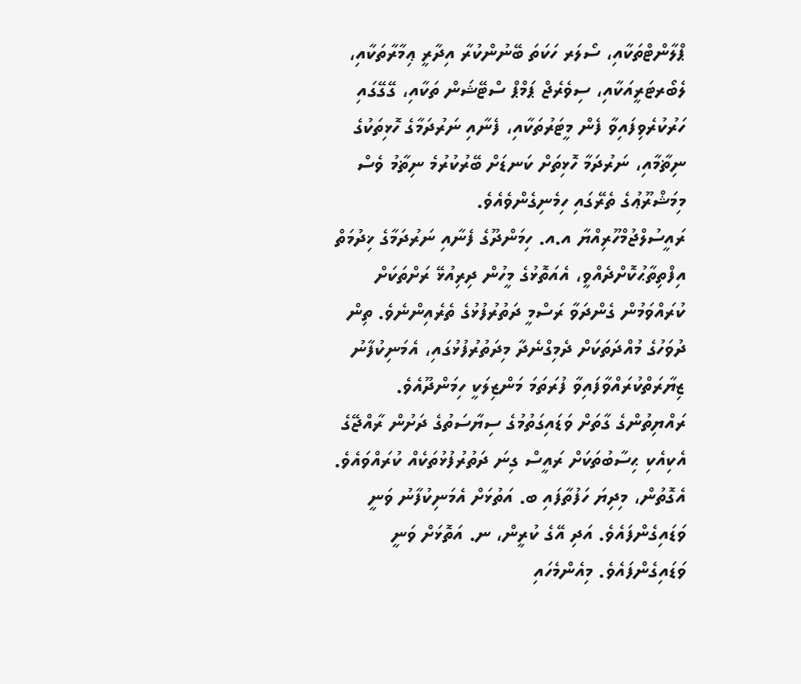ޕްލާންޓްތަކާއި، ސޯލަރ ހަކަތަ ބޭނުންކުރާ އިދާރީ ޢިމާރާތަކާއި، ލެބޯރޓަރީއަކާއި، ސިވެރެޖް ޕަމްޕް ސްޓޭޝަން ތަކާއި، ގޭގޭގައި ހަރުކުރެވިފައިވާ ފެން މީޓަރުތަކާއި، ފެނާއި ނަރުދަމާގެ ހޮޅިތަކުގެ ނިޡާމާއި، ނަރުދަމާ ހޮޅިތަށް ކަނޑަށް ބޭރުކުރުމެ ނިޡާމު ވެސް މިމަޝްރޫޢުގެ ތެރޭގައި ހިމެނިގެންވެއެވެ.
ރައީސުލްޖުމްހޫރިއްޔާ އ.އ. ހިމަންދޫގެ ފެނާއި ނަރުދަމާގެ ޚިދުމަތް އިފްތިތާޙުކޮށްދެއްވީ، އެއަތޮޅުގެ މީހުން ދިރިއުޅޭ ރަށްތަކަށް ކުރައްވަމުން ގެންދަވާ ރަސްމީ ދަތުރުފުޅުގެ ތެރެއިންނެވެ. ތިން ދުވަހުގެ މުއްދަތަކަށް ދެމިގްނެދާ މިދަތުރުފުޅުގައި، އެމަނިކުފާނު ޒިޔާރަތްކުރައްވާފައިވާ ފުރަތަމަ މަންޒިލަކީ ހިމަންދޫއެވެ.
ރައްޔިތުންގެ ގާތަށް ވަޑައިގަތުމުގެ ސިޔާސަތުގެ ދަށުން ރާއްޖޭގެ އެކިއެކި ޙިސާބުތަކަށް ރައީސް ގިނަ ދަތުރުފުޅުތަކެއް ކުރައްވައެވެ. އެގޮތުން، މިދިޔަ ހަފުތާފައި ބ. އަތުޅަށް އެމަނިކުފާނު ވަނީ ވަޑައިގެންފައެވެ. އަދި އޭގެ ކުރީން، ނ. އަތޮޅަށް ވަނީ ވަޑައިގެންފައެވެ. މިއެންމެހައި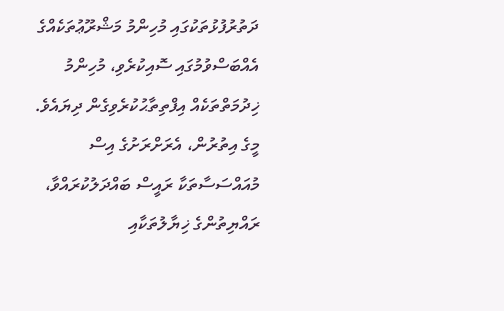ދަތުރުފުޅުތަކުގައި މުހިންމު މަޝްރޫޢުތަކެއްގެ އެއްބަސްވުމުގައި ސޮއިކުރެވި، މުހިންމު ޚިދުމަތްތަކެއް އިފްތިތާޙުކުރެވިގެން ދިޔައެވެ. މީގެ އިތުރުން، އެރަށްރަށުގެ އިސް މުއައްސަސާތަކާ ރައީސް ބައްދަލުކުރައްވާ، ރައްޔިތުންގެ ޚިޔާލުތަކާއި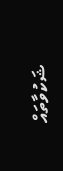ޝަކުވާތައް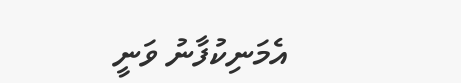އެމަނިކުފާނު ވަނީ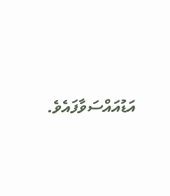އަޑުއައްސަވާފައެވެ.